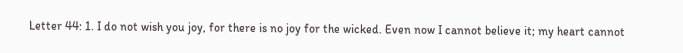Letter 44: 1. I do not wish you joy, for there is no joy for the wicked. Even now I cannot believe it; my heart cannot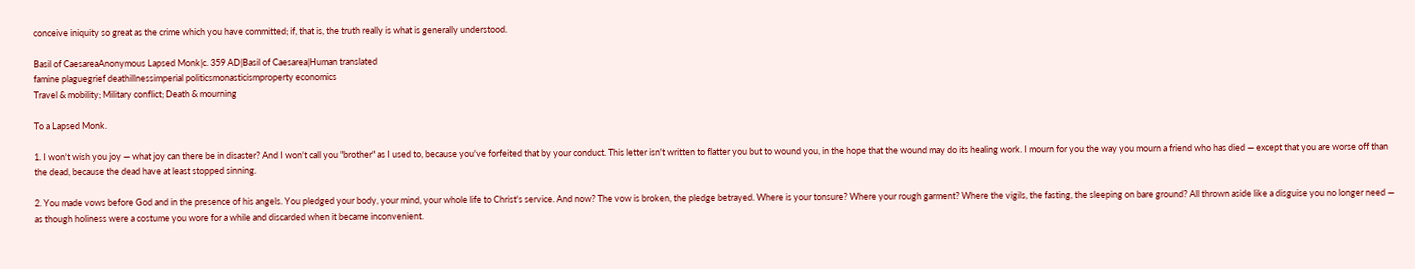conceive iniquity so great as the crime which you have committed; if, that is, the truth really is what is generally understood.

Basil of CaesareaAnonymous Lapsed Monk|c. 359 AD|Basil of Caesarea|Human translated
famine plaguegrief deathillnessimperial politicsmonasticismproperty economics
Travel & mobility; Military conflict; Death & mourning

To a Lapsed Monk.

1. I won't wish you joy — what joy can there be in disaster? And I won't call you "brother" as I used to, because you've forfeited that by your conduct. This letter isn't written to flatter you but to wound you, in the hope that the wound may do its healing work. I mourn for you the way you mourn a friend who has died — except that you are worse off than the dead, because the dead have at least stopped sinning.

2. You made vows before God and in the presence of his angels. You pledged your body, your mind, your whole life to Christ's service. And now? The vow is broken, the pledge betrayed. Where is your tonsure? Where your rough garment? Where the vigils, the fasting, the sleeping on bare ground? All thrown aside like a disguise you no longer need — as though holiness were a costume you wore for a while and discarded when it became inconvenient.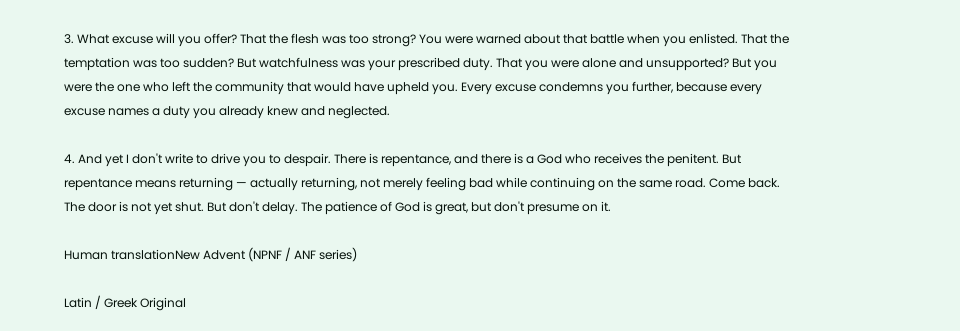3. What excuse will you offer? That the flesh was too strong? You were warned about that battle when you enlisted. That the temptation was too sudden? But watchfulness was your prescribed duty. That you were alone and unsupported? But you were the one who left the community that would have upheld you. Every excuse condemns you further, because every excuse names a duty you already knew and neglected.

4. And yet I don't write to drive you to despair. There is repentance, and there is a God who receives the penitent. But repentance means returning — actually returning, not merely feeling bad while continuing on the same road. Come back. The door is not yet shut. But don't delay. The patience of God is great, but don't presume on it.

Human translationNew Advent (NPNF / ANF series)

Latin / Greek Original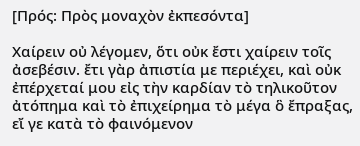[Πρός: Πρὸς μοναχὸν ἐκπεσόντα]

Χαίρειν οὐ λέγομεν, ὅτι οὐκ ἔστι χαίρειν τοῖς ἀσεβέσιν. ἔτι γὰρ ἀπιστία με περιέχει, καὶ οὐκ ἐπέρχεταί μου εἰς τὴν καρδίαν τὸ τηλικοῦτον ἀτόπημα καὶ τὸ ἐπιχείρημα τὸ μέγα ὃ ἔπραξας, εἴ γε κατὰ τὸ φαινόμενον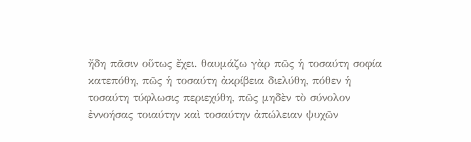ἤδη πᾶσιν οὕτως ἔχει. θαυμάζω γὰρ πῶς ἡ τοσαύτη σοφία κατεπόθη, πῶς ἡ τοσαύτη ἀκρίβεια διελύθη, πόθεν ἡ τοσαύτη τύφλωσις περιεχύθη, πῶς μηδὲν τὸ σύνολον ἐννοήσας τοιαύτην καὶ τοσαύτην ἀπώλειαν ψυχῶν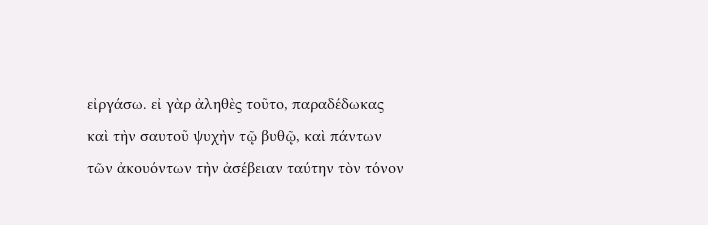εἰργάσω. εἰ γὰρ ἀληθὲς τοῦτο, παραδέδωκας καὶ τὴν σαυτοῦ ψυχὴν τῷ βυθῷ, καὶ πάντων τῶν ἀκουόντων τὴν ἀσέβειαν ταύτην τὸν τόνον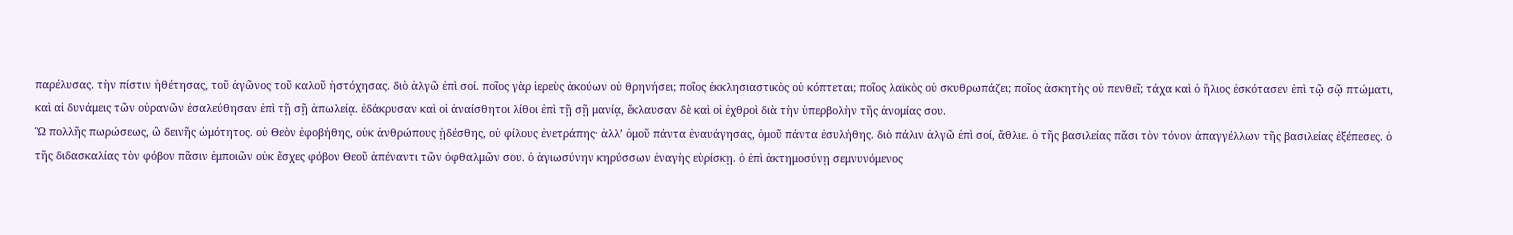παρέλυσας. τὴν πίστιν ἠθέτησας, τοῦ ἀγῶνος τοῦ καλοῦ ἠστόχησας. διὸ ἀλγῶ ἐπὶ σοί. ποῖος γὰρ ἱερεὺς ἀκούων οὐ θρηνήσει; ποῖος ἐκκλησιαστικὸς οὐ κόπτεται; ποῖος λαϊκὸς οὐ σκυθρωπάζει; ποῖος ἀσκητὴς οὐ πενθεῖ; τάχα καὶ ὁ ἥλιος ἐσκότασεν ἐπὶ τῷ σῷ πτώματι, καὶ αἱ δυνάμεις τῶν οὐρανῶν ἐσαλεύθησαν ἐπὶ τῇ σῇ ἀπωλείᾳ. ἐδάκρυσαν καὶ οἱ ἀναίσθητοι λίθοι ἐπὶ τῇ σῇ μανίᾳ, ἔκλαυσαν δὲ καὶ οἱ ἐχθροὶ διὰ τὴν ὑπερβολὴν τῆς ἀνομίας σου.
Ὢ πολλῆς πωρώσεως, ὢ δεινῆς ὠμότητος. οὐ Θεὸν ἐφοβήθης, οὐκ ἀνθρώπους ᾐδέσθης, οὐ φίλους ἐνετράπης· ἀλλʼ ὁμοῦ πάντα ἐναυάγησας, ὁμοῦ πάντα ἐσυλήθης. διὸ πάλιν ἀλγῶ ἐπὶ σοί, ἄθλιε. ὁ τῆς βασιλείας πᾶσι τὸν τόνον ἀπαγγέλλων τῆς βασιλείας ἐξέπεσες. ὁ τῆς διδασκαλίας τὸν φόβον πᾶσιν ἐμποιῶν οὐκ ἔσχες φόβον Θεοῦ ἀπέναντι τῶν ὀφθαλμῶν σου. ὁ ἁγιωσύνην κηρύσσων ἐναγὴς εὑρίσκῃ. ὁ ἐπὶ ἀκτημοσύνῃ σεμνυνόμενος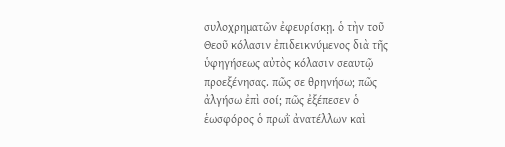συλοχρηματῶν ἐφευρίσκῃ. ὁ τὴν τοῦ Θεοῦ κόλασιν ἐπιδεικνύμενος διὰ τῆς ὑφηγήσεως αὐτὸς κόλασιν σεαυτῷ προεξένησας. πῶς σε θρηνήσω; πῶς ἀλγήσω ἐπὶ σοί; πῶς ἐξέπεσεν ὁ ἑωσφόρος ὁ πρωῒ ἀνατέλλων καὶ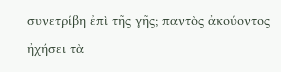συνετρίβη ἐπὶ τῆς γῆς; παντὸς ἀκούοντος ἠχήσει τὰ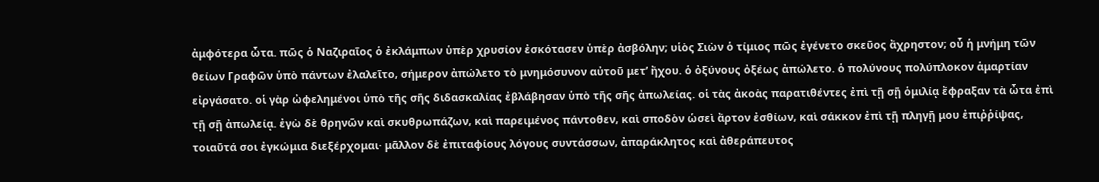ἀμφότερα ὦτα. πῶς ὁ Ναζιραῖος ὁ ἐκλάμπων ὑπὲρ χρυσίον ἐσκότασεν ὑπὲρ ἀσβόλην; υἱὸς Σιὼν ὁ τίμιος πῶς ἐγένετο σκεῦος ἄχρηστον; οὗ ἡ μνήμη τῶν θείων Γραφῶν ὑπὸ πάντων ἐλαλεῖτο, σήμερον ἀπώλετο τὸ μνημόσυνον αὐτοῦ μετʼ ἤχου. ὁ ὀξύνους ὀξέως ἀπώλετο. ὁ πολύνους πολύπλοκον ἁμαρτίαν εἰργάσατο. οἱ γὰρ ὠφελημένοι ὑπὸ τῆς σῆς διδασκαλίας ἐβλάβησαν ὑπὸ τῆς σῆς ἀπωλείας. οἱ τὰς ἀκοὰς παρατιθέντες ἐπὶ τῇ σῇ ὁμιλίᾳ ἔφραξαν τὰ ὦτα ἐπὶ τῇ σῇ ἀπωλείᾳ. ἐγὼ δὲ θρηνῶν καὶ σκυθρωπάζων, καὶ παρειμένος πάντοθεν, καὶ σποδὸν ὡσεὶ ἄρτον ἐσθίων, καὶ σάκκον ἐπὶ τῇ πληγῇ μου ἐπιῤῥίψας, τοιαῦτά σοι ἐγκώμια διεξέρχομαι· μᾶλλον δὲ ἐπιταφίους λόγους συντάσσων, ἀπαράκλητος καὶ ἀθεράπευτος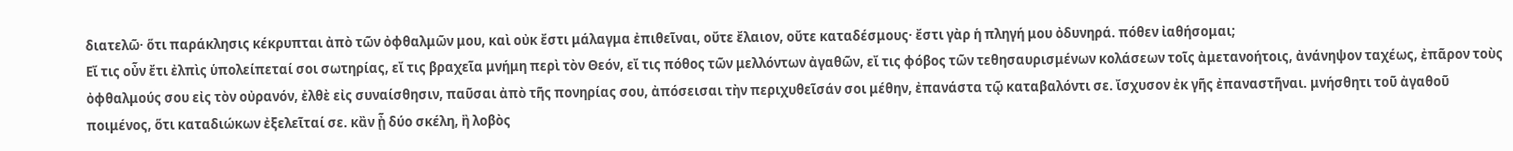διατελῶ· ὅτι παράκλησις κέκρυπται ἀπὸ τῶν ὀφθαλμῶν μου, καὶ οὐκ ἔστι μάλαγμα ἐπιθεῖναι, οὔτε ἔλαιον, οὔτε καταδέσμους· ἔστι γὰρ ἡ πληγή μου ὀδυνηρά. πόθεν ἰαθήσομαι;
Εἴ τις οὖν ἔτι ἐλπὶς ὑπολείπεταί σοι σωτηρίας, εἴ τις βραχεῖα μνήμη περὶ τὸν Θεόν, εἴ τις πόθος τῶν μελλόντων ἀγαθῶν, εἴ τις φόβος τῶν τεθησαυρισμένων κολάσεων τοῖς ἀμετανοήτοις, ἀνάνηψον ταχέως, ἐπᾶρον τοὺς ὀφθαλμούς σου εἰς τὸν οὐρανόν, ἐλθὲ εἰς συναίσθησιν, παῦσαι ἀπὸ τῆς πονηρίας σου, ἀπόσεισαι τὴν περιχυθεῖσάν σοι μέθην, ἐπανάστα τῷ καταβαλόντι σε. ἴσχυσον ἐκ γῆς ἐπαναστῆναι. μνήσθητι τοῦ ἀγαθοῦ ποιμένος, ὅτι καταδιώκων ἐξελεῖταί σε. κἂν ᾖ δύο σκέλη, ἢ λοβὸς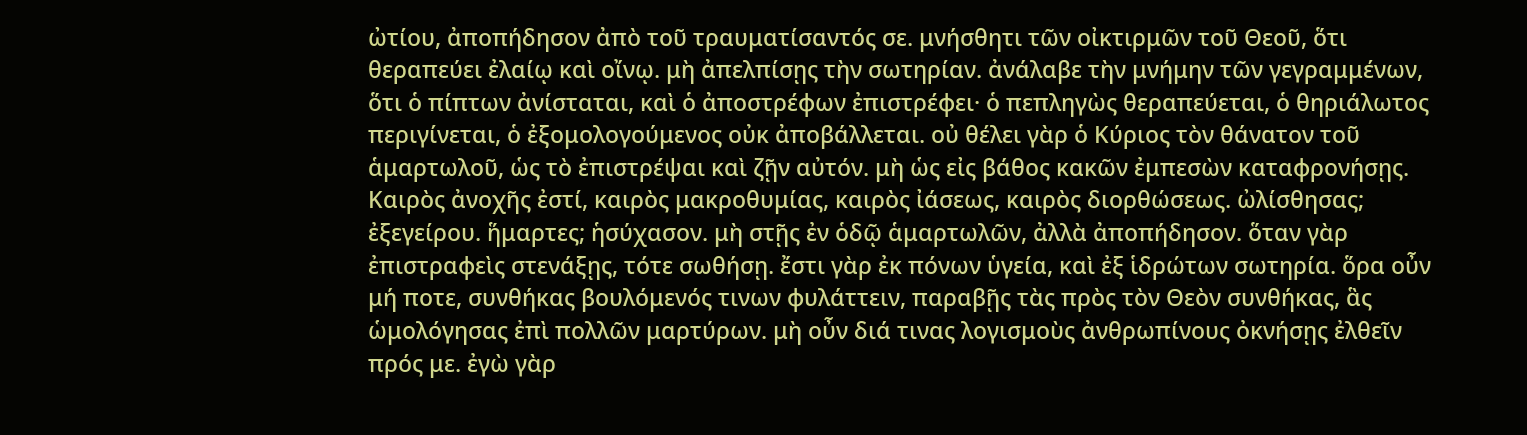ὠτίου, ἀποπήδησον ἀπὸ τοῦ τραυματίσαντός σε. μνήσθητι τῶν οἰκτιρμῶν τοῦ Θεοῦ, ὅτι θεραπεύει ἐλαίῳ καὶ οἴνῳ. μὴ ἀπελπίσῃς τὴν σωτηρίαν. ἀνάλαβε τὴν μνήμην τῶν γεγραμμένων, ὅτι ὁ πίπτων ἀνίσταται, καὶ ὁ ἀποστρέφων ἐπιστρέφει· ὁ πεπληγὼς θεραπεύεται, ὁ θηριάλωτος περιγίνεται, ὁ ἐξομολογούμενος οὐκ ἀποβάλλεται. οὐ θέλει γὰρ ὁ Κύριος τὸν θάνατον τοῦ ἁμαρτωλοῦ, ὡς τὸ ἐπιστρέψαι καὶ ζῇν αὐτόν. μὴ ὡς εἰς βάθος κακῶν ἐμπεσὼν καταφρονήσῃς.
Καιρὸς ἀνοχῆς ἐστί, καιρὸς μακροθυμίας, καιρὸς ἰάσεως, καιρὸς διορθώσεως. ὠλίσθησας; ἐξεγείρου. ἥμαρτες; ἡσύχασον. μὴ στῇς ἐν ὁδῷ ἁμαρτωλῶν, ἀλλὰ ἀποπήδησον. ὅταν γὰρ ἐπιστραφεὶς στενάξῃς, τότε σωθήσῃ. ἔστι γὰρ ἐκ πόνων ὑγεία, καὶ ἐξ ἱδρώτων σωτηρία. ὅρα οὖν μή ποτε, συνθήκας βουλόμενός τινων φυλάττειν, παραβῇς τὰς πρὸς τὸν Θεὸν συνθήκας, ἃς ὡμολόγησας ἐπὶ πολλῶν μαρτύρων. μὴ οὖν διά τινας λογισμοὺς ἀνθρωπίνους ὀκνήσῃς ἐλθεῖν πρός με. ἐγὼ γὰρ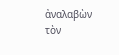ἀναλαβὼν τὸν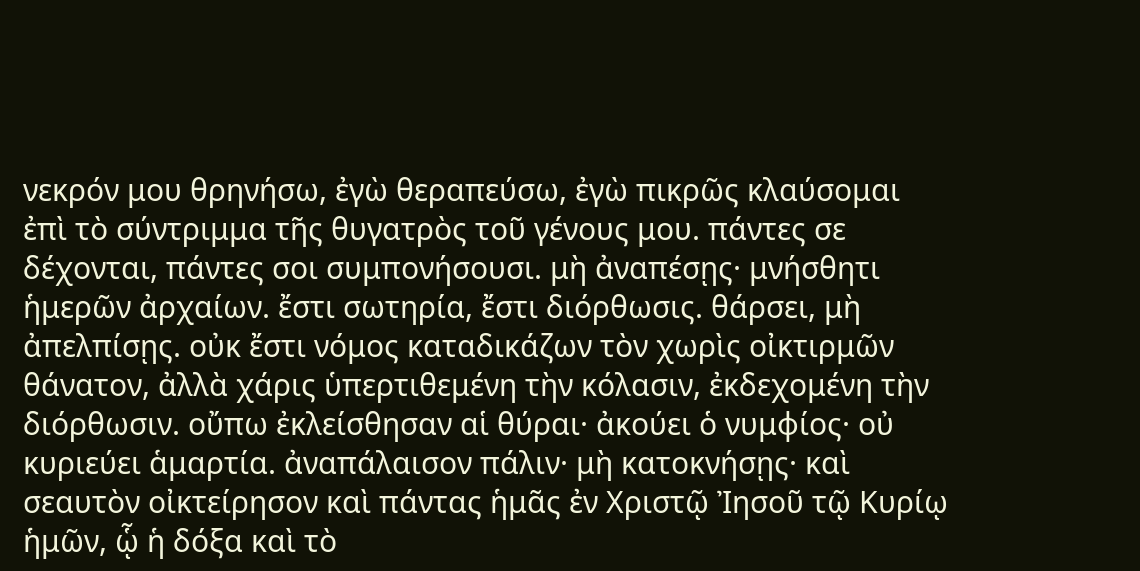νεκρόν μου θρηνήσω, ἐγὼ θεραπεύσω, ἐγὼ πικρῶς κλαύσομαι ἐπὶ τὸ σύντριμμα τῆς θυγατρὸς τοῦ γένους μου. πάντες σε δέχονται, πάντες σοι συμπονήσουσι. μὴ ἀναπέσῃς· μνήσθητι ἡμερῶν ἀρχαίων. ἔστι σωτηρία, ἔστι διόρθωσις. θάρσει, μὴ ἀπελπίσῃς. οὐκ ἔστι νόμος καταδικάζων τὸν χωρὶς οἰκτιρμῶν θάνατον, ἀλλὰ χάρις ὑπερτιθεμένη τὴν κόλασιν, ἐκδεχομένη τὴν διόρθωσιν. οὔπω ἐκλείσθησαν αἱ θύραι· ἀκούει ὁ νυμφίος· οὐ κυριεύει ἁμαρτία. ἀναπάλαισον πάλιν· μὴ κατοκνήσῃς· καὶ σεαυτὸν οἰκτείρησον καὶ πάντας ἡμᾶς ἐν Χριστῷ Ἰησοῦ τῷ Κυρίῳ ἡμῶν, ᾧ ἡ δόξα καὶ τὸ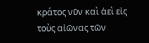κράτος νῦν καὶ ἀεὶ εἰς τοὺς αἰῶνας τῶν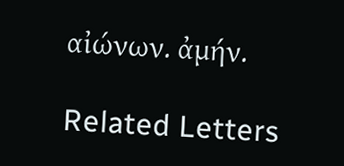αἰώνων. ἀμήν.

Related Letters